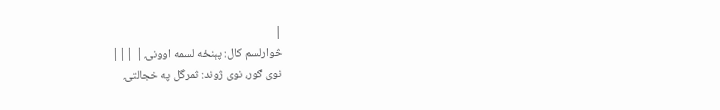|
څوارلسم کال: پېنځه لسمه اوونۍ | |||
نوی ګور، نوی ژوند: ثمرگل په خجالتۍ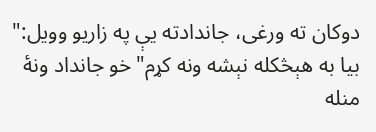دوکان ته ورغی، جاندادته يې په زاريو وويل:" بيا به هېڅکله نېشه ونه کړم"خو جانداد ونۀ منله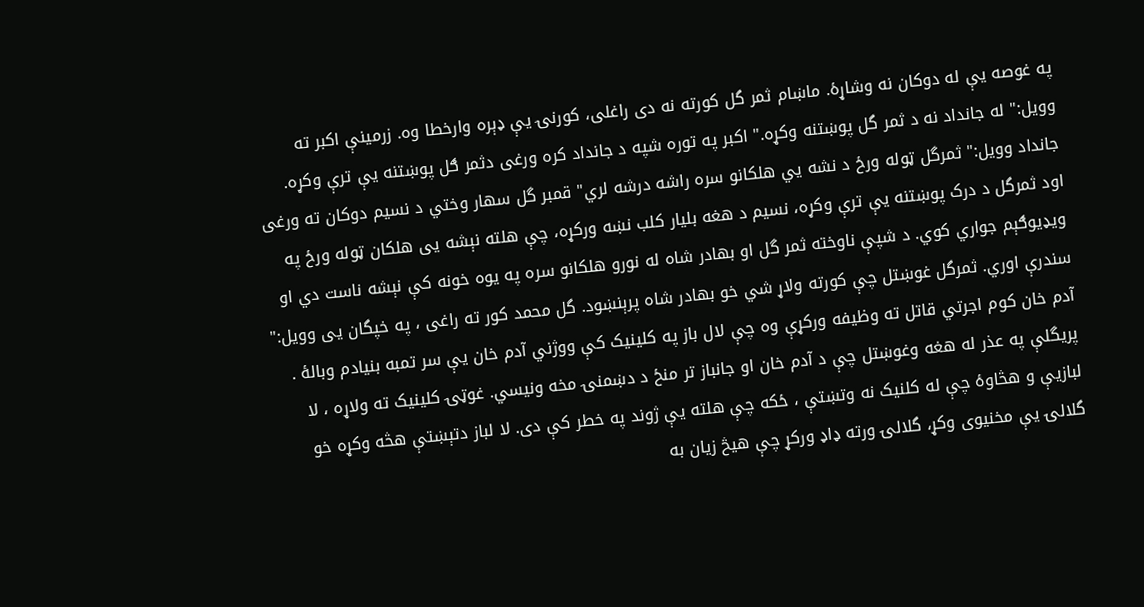په غوصه يې له دوکان نه وشاړۀ. ماښام ثمر گل کورته نه دى راغلى، کورنۍ يې ډېره وارخطا وه. زرمينې اکبر ته وويل:" له جانداد نه د ثمر گل پوښتنه وکړه." اکبر په توره شپه د جانداد کره ورغی دثمر ګل پوښتنه يې ترې وکړه. جانداد وويل:" ثمرگل ټوله ورځ د نشه يي هلکانو سره راشه درشه لري" قمبر گل سهار وختي د نسيم دوکان ته ورغی اود ثمرگل د درک پوښتنه يې ترې وکړه، نسيم د هغه بليار کلب نښه ورکړه، چې هلته نېشه يى هلکان ټوله ورځ په ويډيوګېم جواري کوي. د شپې ناوخته ثمر گل او بهادر شاه له نورو هلکانو سره په يوه خونه کې نېشه ناست دي او سندرې اوري. ثمرگل غوښتل چې کورته ولاړ شي خو بهادر شاه پرېنښود. گل محمد کور ته راغی ، په خپگان يی وويل:" آدم خان کوم اجرتي قاتل ته وظيفه ورکړې وه چې لال باز په کلينيک کې ووژني آدم خان يې سر تمبه بنيادم وبالۀ . پريگلې په عذر له هغه وغوښتل چې د آدم خان او جانباز تر منځ د دښمنۍ مخه ونيسي. غوټۍ کلينيک ته ولاړه ، لا لبازيې و هڅاوۀ چې له کلنيک نه وتښتې ، ځکه چې هلته يې ژوند په خطر کې دى. لا لباز دتېښتې هڅه وکړه خو گلالۍ يې مخنيوی وکړ، گلالۍ ورته ډاډ ورکړ چې هيڅ زيان به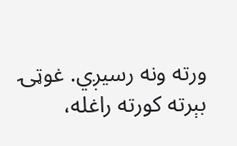ورته ونه رسيږي. غوټۍ بېرته کورته راغله،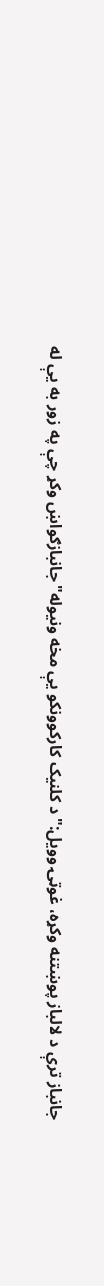جانباز ترې د لالباز پوښتنه وکړه، غوټۍ وويل:"د کلنيک کارکوونکو يې مخه ونيوله"جانبازګواښ وکړ چې په زور به يې له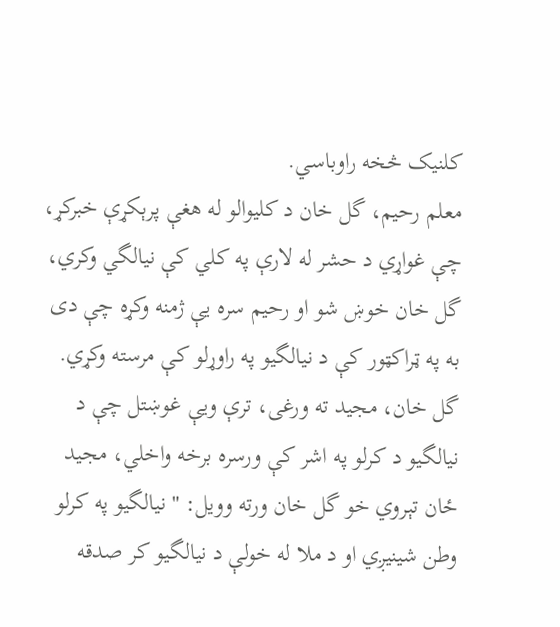کلنيک څخه راوباسي.
معلم رحيم، گل خان د کليوالو له هغې پرېکړې خبرکړ، چې غواړي د حشر له لارې په کلي کې نيالگي وکري، گل خان خوښ شو او رحيم سره يې ژمنه وکړه چې دى به په ټراکټور کې د نيالگيو په راوړلو کې مرسته وکړي. گل خان، مجيد ته ورغی، ترې ويې غوښتل چې د نيالگيو د کرلو په اشر کې ورسره برخه واخلي، مجيد ځان تېروي خو گل خان ورته وويل: " نيالگيو په کرلو وطن شينيږي او د ملا له خولې د نيالگيو کر صدقه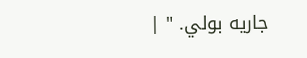جاريه بولي. " |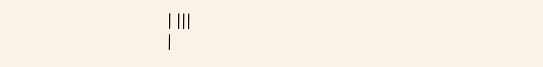| |||
|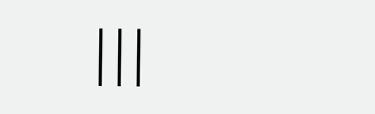|||